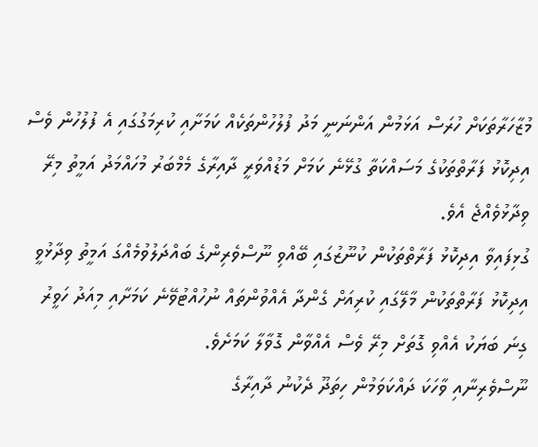މުޒާހަރާތަކަށް ހުރަސް އަޅަމުން އަންނަނީ މަދު ފުލުހުންތަކެއް ކަމަށާއި ކުރިމަގުގައި އެ ފުލުހުން ވެސް އިދިކޮޅު ފަރާތްތަކުގެ މަސައްކަތާ ގުޅޭނެ ކަމަށް މަޑުއްވަރީ ދާއިރާގެ މެމްބަރު މުހައްމަދު އަމީތު މިރޭ ވިދާޅުވެއްޖެ އެވެ.
ގުޅިފައިވާ އިދިކޮޅު ފަރާތްތަކުން ކުނޫޒުގައި ބޭއްވި ނޫސްވެރިންގެ ބައްދަލުވުމެއްގަ އަމީތު ވިދާޅުވީ އިދިކޮޅު ފަރާތްތަކުން މާލޭގައި ކުރިއަށް ގެންދާ އެއްވުންތައް ނުހުއްޓުވޭނެ ކަމަށާއި މިއަދު ހަވީރު ގިނަ ބަޔަކު އެއްވި ގޮތަށް މިރޭ ވެސް އެއްވާން ގޮވާލާ ކަމަށެވެ.
ނޫސްވެރިނާއި ވާހަކަ ދައްކަވަމުން ހިތަދޫ ދެކުނު ދާއިރާގެ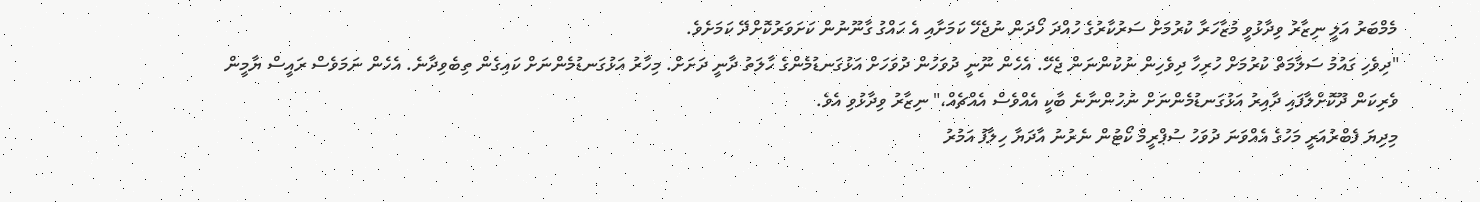މެމްބަރު އަލީ ނިޒާރު ވިދާޅުވީ މުޒާހަރާ ކުރުމަށް ސަރުކާރުގެ ހުއްދަ ހޯދަން ނުޖެހޭ ކަމަށާއި އެ ހައްގު ގާނޫނުން ކަށަވަރުކޮށްދޭ ކަމަށެވެ.
"ދިވެހި ގައުމު ސަލާމަތް ކުރުމަށް ހުރިހާ ދިވެހިން ނުކުންނަން ޖެހޭ. އެހެން ނޫނީ ދުވަހުން ދުވަހަށް އަޅުގަނޑުމެންގެ ހާލަތު ދާނީ ދަށަށް. މިހާރު އަޅުގަނޑުމެންނަށް ކައިގެން ތިބެވިދާނެ. އެހެން ނަމަވެސް ރައީސް ޔާމީން ވެރިކަން ދޫކޮށްލާފައި ދާއިރު އަޅުގަނޑުމެންނަށް ނުހުންނާނެ ބާކީ އެއްވެސް އެއްޗެއް،" ނިޒާރު ވިދާޅުވި އެވެ.
މިދިޔަ ފެބްރުއަރީ މަހުގެ އެއްވަނަ ދުވަހު ސުޕްރީމް ކޯޓުން ނެރުނު އާދަޔާ ހިލާފު އަމުރު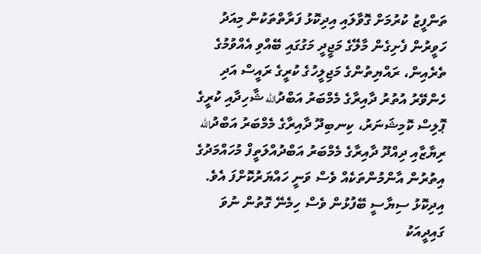ތަންފީޒު ކުރުމަށް ގޮވާލައި އިދިކޮޅު ފަރާތްތަކުން މިއަދު ހަވީރުން ފެށިގެން މާލޭގެ މަޖީދީ މަގުގައި ބޭއްވި އެއްވުމުގެ ތެރެއިން، ރައްޔިތުންގެ މަޖިލީހުގެ ކުރީގެ ރައީސް އަދި ހެންވޭރު އުތުރު ދާއިރާގެ މެމްބަރު އަބްދުالله ޝާހިދާއި ކުރީގެ ޕޮލިސް ކޮމިޝަނަރު، ކިނބިދޫ ދާއިރާގެ މެމްބަރު އަބްދުالله ރިޔާޒާއި ދިއްދޫ ދާއިރާގެ މެމްބަރު އަބްދުއްލަތީފް މުހައްމަދުގެ އިތުރުން އާންމުންތަކެއް ވެސް ވަނީ ހައްޔަރުކޮށްފަ އެވެ.
އިދިކޮޅު ސިޔާސީ ބޭފުޅުން ވެސް ހިމެނޭ ގޮތުން ނުވަ ގައިދީއަކު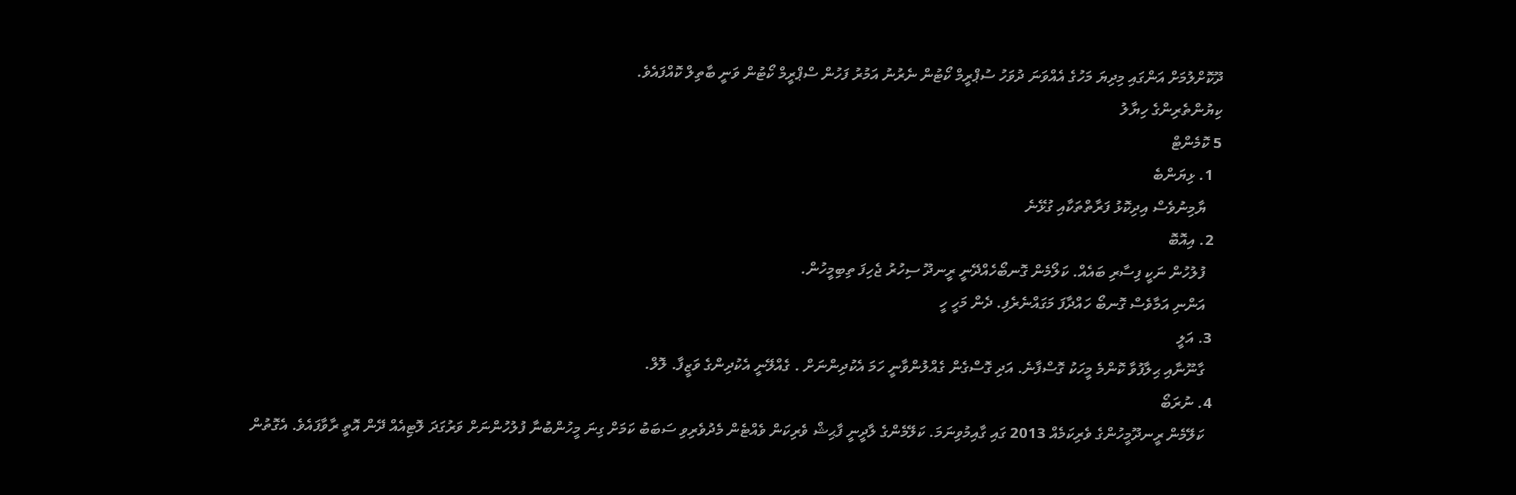ދޫކޮށްލުމަށް އަންގައި މިދިޔަ މަހުގެ އެއްވަނަ ދުވަހު ސުޕްރީމް ކޯޓުން ނެރުނު އަމުރު ފަހުން ސްޕްރީމް ކޯޓުން ވަނީ ބާތިލް ކޮއްފައެވެ.
ކިޔުންތެރިންގެ ހިޔާލު
5 ކޮމެންޓް
  1. ޅިޔަންބެ
    ޔާމިނުވެސް އިދިކޮޅު ފަރާތްތަކާއި ގުޅޭނެ
  2. އިއޮބޮ
    ފުލުހުން ނަކީ ފިސާރި ބައެއް. ކަލޯމެން ގޮނބޯހެއްދޭނީ ރީނދޫ ސިހުރު ޖެހިފަ ތިބިމީހުން.
    އަންނި އަމާވެސް ގޮނބޯ ހައްދާފަ މަގައްނެރެފި. ދެން މަހީ ހީ
  3. އަލީ
    ގާނޫނާއި ޙިލާފުވާ ކޮންމެ މީހަކު ގޮސްފާނެ. އަދި ގޮސްގެން ގެއްލުންވާނީ ހަމަ އެކުދިންނަށް . ގެއްލޭނީ އެކުދިންގެ ވަޒީފާ. ލޮލް.
  4. ނުރަބޯ
    ކަލޭމެން ރީނދޫމީހުންގެ ވެރިކަމެއް 2013 ގައި ގާއިމުވިނަމަ. ކަލޭމެންގެ ލާދީނީ ފާޙިޝް ވެރިކަން ވެއްޓެން މެދުވެރިވި ސަބަބު ކަމަށް ގިނަ މީހުންބުނާ ފުލުހުންނަށް ވަރުގަދަ ލޮޓިއެއް ދޭން އޮތީ ރާވާފައެވެ. އެގޮތުން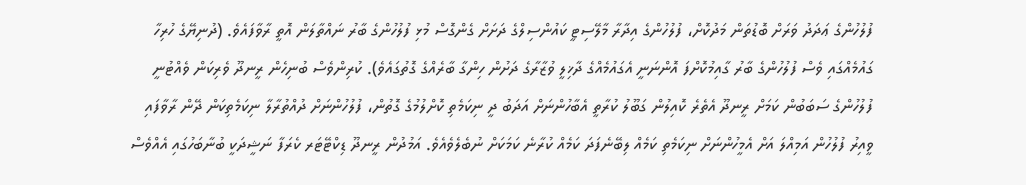ފުލުހުންގެ ޢަދަދު ވަރަށް ބޮޑުތަން މަދުކޮށް، ފުލުހުންގެ އިދާރާ މާލޭސިޓީ ކައުންސިލްގެ ދަށަށް ގެންގޮސް މުޅި ފުލުހުންގެ ބާރު ނައްތާލަން އޮތީ ރާވާފައެވެ. (ދުނިޔޭގެ ހުރިހާ ގައުމެއްގައި ވެސް ފުލުހުންގެ ބާރު ގާއިމުކޮށްފަ އޮންނަނީ އެގައުމެއްގެ ދާޚިލީ ވުޒާރާގެ ދަށުން ހިންގާ ބާރެއްގެ ގޮތުގައެވެ). ކުރިންވެސް ބުނިހެން ރީނދޫ ވެރިކަން ވެއްޓުނީ ފުލުހުންގެ ސަބަބުން ކަމަށް ރީނދޫ އެތެރެ ކޮއިލުން ގަބޫލު ކުރާތީ އެބާހުންނަށް އަދަބު ދީ ނިކަމެތި ކޮށްލުމުގެ ގޮތުން، ފުލުހުންނަށް ދުއްތުރާލާ ނިކަމެތިކަން ދޭން ރާވާފައި ވީއިރު ފުލުހުން އަމިއްލަ އަށް އެމީހުންނަށް ނިކަމެތި ކަމެއް ލިބޭނެފަދަ ކަމެއް ކުރާނެ ކަމަކަށް ނުބެލެވެއެވެ. އަމުދުން ރީނދޫ ޑިކްޓޭޓަރ ކެރަފާ ނަޝީދަކީ ބުނާބަހުގައި އެއްވެސް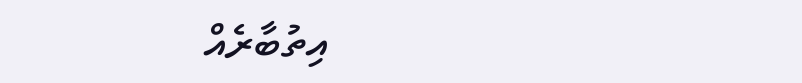އިތުބާރެއް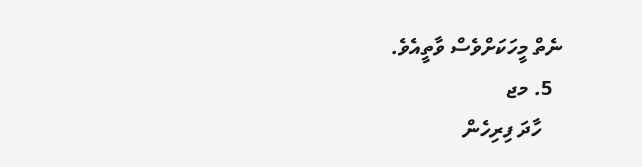ނެތް މީހަކަށްވެސް ވާތީއެވެ.
  5. މޖ
    ހާދަ ފިރިހެން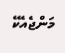މަންޖެއެކޭ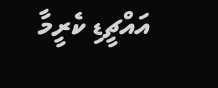އައްޗީޑި ކެރީމާ